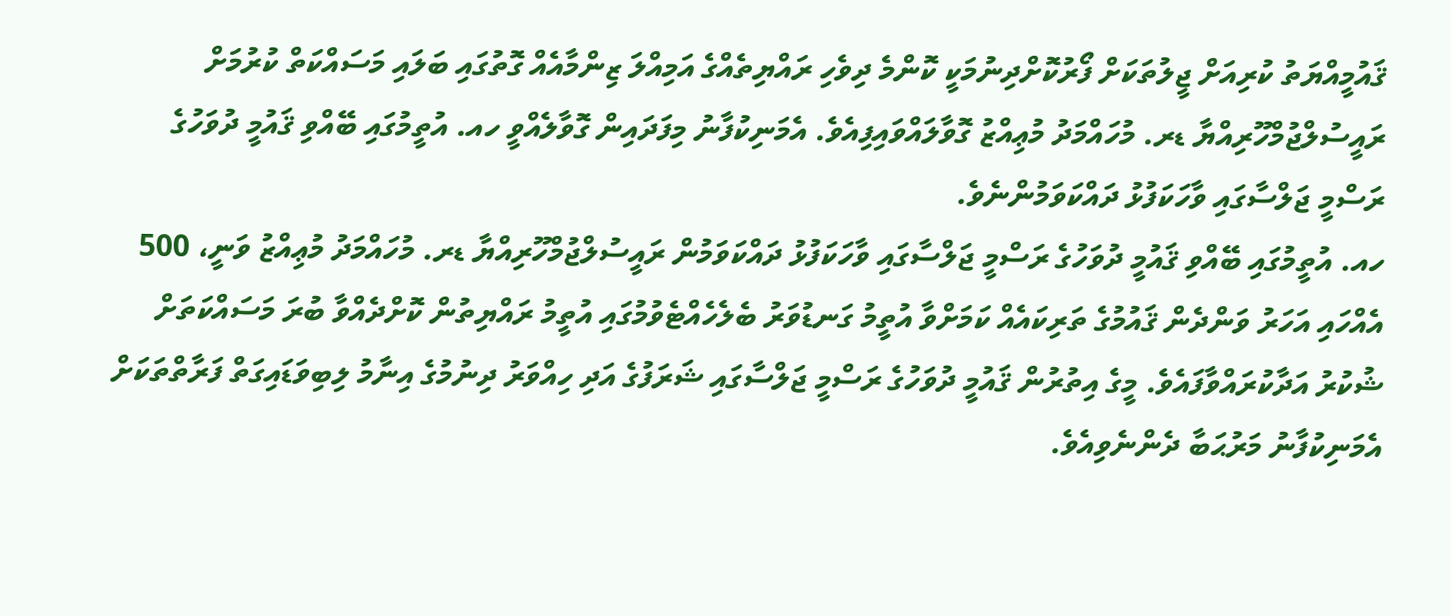ޤައުމީއްޔަތު ކުރިއަށް ޖީލުތަކަށް ފޯރުކޮށްދިނުމަކީ ކޮންމެ ދިވެހި ރައްޔިތެއްގެ އަމިއްލަ ޒިންމާއެއް ގޮތުގައި ބަލައި މަސައްކަތް ކުރުމަށް ރައީސުލްޖުމްހޫރިއްޔާ ޑރ. މުހައްމަދު މުޢިއްޒު ގޮވާލައްވައިފިއެވެ. އެމަނިކުފާނު މިފަދައިން ގޮވާލެއްވީ ހއ. އުތީމުގައި ބޭއްވި ޤައުމީ ދުވަހުގެ ރަސްމީ ޖަލްސާގައި ވާހަކަފުޅު ދައްކަވަމުންނެވެ.
ހއ. އުތީމުގައި ބޭއްވި ޤައުމީ ދުވަހުގެ ރަސްމީ ޖަލްސާގައި ވާހަކަފުޅު ދައްކަވަމުން ރައީސުލްޖުމްހޫރިއްޔާ ޑރ. މުހައްމަދު މުޢިއްޒު ވަނީ، 500 އެއްހައި އަހަރު ވަންދެން ޤައުމުގެ ތަރިކައެއް ކަމަށްވާ އުތީމު ގަނޑުވަރު ބެލެހެއްޓެވުމުގައި އުތީމު ރައްޔިތުން ކޮށްދެއްވާ ބުރަ މަސައްކަތަށް ޝުކުރު އަދާކުރައްވާފައެވެ. މީގެ އިތުރުން ޤައުމީ ދުވަހުގެ ރަސްމީ ޖަލްސާގައި ޝަރަފުގެ އަދި ހިއްވަރު ދިނުމުގެ އިނާމު ލިބިވަޑައިގަތް ފަރާތްތަކަށް އެމަނިކުފާނު މަރުޙަބާ ދެންނެވިއެވެ.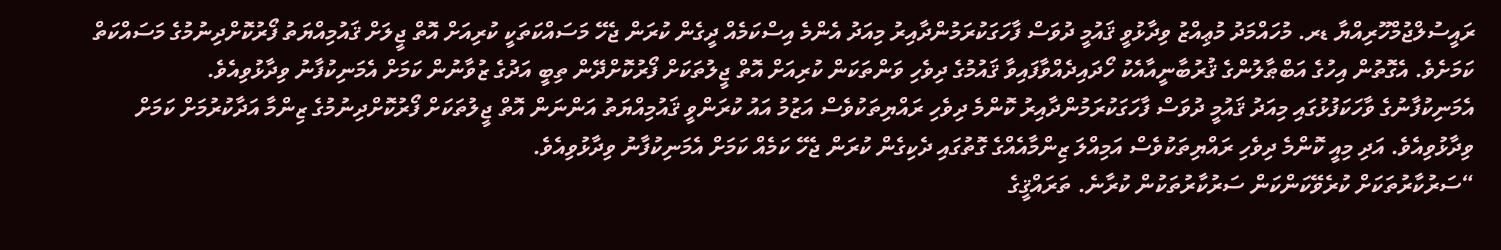ރައީސުލްޖުމްހޫރިއްޔާ ޑރ. މުހައްމަދު މުޢިއްޒު ވިދާޅުވީ ޤައުމީ ދުވަސް ފާހަގަކުރަމުންދާއިރު މިއަދު އެންމެ އިސްކަމެއް ދީގެން ކުރަން ޖެހޭ މަސައްކަތަކީ ކުރިއަށް އޮތް ޖީލަށް ޤައުމިއްޔަތު ފޯރުކޮށްދިނުމުގެ މަސައްކަތް ކަމަށެވެ. އެގޮތުން އިހުގެ އަބްޠާލުންގެ ޤުރުބާނީއާއެކު ހޯދައިދެއްވާފައިވާ ޤައުމުގެ ދިވެހި ވަންތަކަން ކުރިއަށް އޮތް ޖީލުތަކަށް ފޯރުކޮށްދޭން ތިބީ އަދުގެ ޒުވާނުން ކަމަށް އެމަނިކުފާނު ވިދާޅުވިއެވެ.
އެމަނިކުފާނުގެ ވާހަކަފުޅުގައި މިއަދު ޤައުމީ ދުވަސް ފާހަގަކުރަމުންދާއިރު ކޮންމެ ދިވެހި ރައްޔިތަކުވެސް އަޒުމު އައު ކުރަންވީ ޤައުމިއްޔަތު އަންނަން އޮތް ޖީލުތަކަށް ފޯރުކޮށްދިނުމުގެ ޒިންމާ އަދާކުރުމަށް ކަމަށް ވިދާޅުވިއެވެ. އަދި މިއީ ކޮންމެ ދިވެހި ރައްޔިތަކުވެސް އަމިއްލަ ޒިންމާއެއްގެ ގޮތުގައި ދެކިގެން ކުރަން ޖެހޭ ކަމެއް ކަމަށް އެމަނިކުފާނު ވިދާޅުވިއެވެ.
“ސަރުކާރުތަކަށް ކުރެވޭކަންކަން ސަރުކާރުތަކުން ކުރާނެ. ތަރައްޤީގެ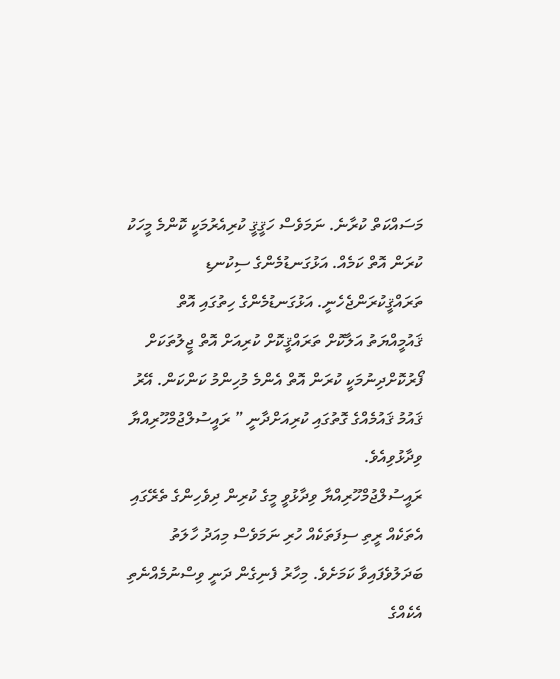މަސައްކަތް ކުރާނެ. ނަމަވެސް ހަޤީޤީ ކުރިއެރުމަކީ ކޮންމެ މީހަކު ކުރަން އޮތް ކަމެއް. އަޅުގަނޑުމެންގެ ސިކުނޑި ތަރައްޤީކުރަންޖެހެނީ. އަޅުގަނޑުމެންގެ ހިތުގައި އޮތް ޤައުމީއްޔަތު އަލާކޮށް ތަރައްޤީކޮށް ކުރިއަށް އޮތް ޖީލުތަކަށް ފޯރުކޮށްދިނުމަކީ ކުރަން އޮތް އެންމެ މުހިންމު ކަންކަން. އޭރު ޤައުމު ޤައުމެއްގެ ގޮތުގައި ކުރިއަށްދާނީ ” ރައީސުލްޖުމްހޫރިއްޔާ ވިދާޅުވިއެވެ.
ރައީސުލްޖުމްހޫރިއްޔާ ވިދާޅުވީ މީގެ ކުރިން ދިވެހިންގެ ތެރޭގައި އެތަކެއް ރީތި ސިފަތަކެއް ހުރި ނަމަވެސް މިއަދު ހާލަތު ބަދަލުވެފައިވާ ކަމަށެވެ. މިހާރު ފެނިގެން ދަނީ ވިސްނުމެއްނެތި އެކެއްގެ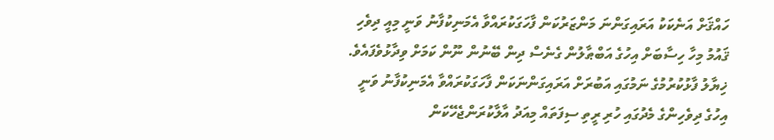ހައްޤަށް އަނެކަކު އަރައިގަންނަ މަންޒަރުކަން ފާހަގަކުރައްވާ އެމަނިކުފާނު ވަނީ މިއީ ދިވެހި ޤައުމު މިހާ ހިސާބަށް އިހުގެ އަބްޠާލުން ގެނެސް ދިން ބޭނުން ނޫން ކަމަށް ވިދާޅުވެފައެވެ.
ޚިޔާލު ފާޅުކުރުމުގެ ނަމުގައި އަބުރަށް އަރައިގަންނަކަން ފާހަގަކުރައްވާ އެމަނިކުފާނު ވަނީ އިހުގެ ދިވެހިންގެ މެދުގައި ހުރި ރީތި ސިފަތައް މިއަދު އާލާކުރަންޖެހޭކަން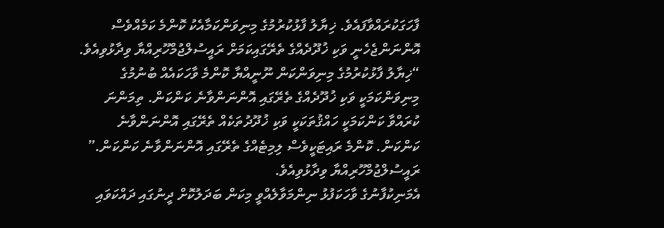ފާހަގަކުރައްވާފައެވެ. ޚިޔާލު ފާޅުކުރުމުގެ މިނިވަންކަމާއެކު ކޮންމެ ކަމެއްވެސް އޮންނަންޖެހެނީ ވަކި ޚުދޫދެއްގެ ތެރޭގައިކަމަށް ރައީސުލްޖުމްހޫރިއްޔާ ވިދާޅުވިއެވެ.
“ޚިޔާލު ފާޅުކުރުމުގެ މިނިވަންކަން ނޫނީއްޔާ ކޮންމެ ވާހަކައެއް ބުނުމުގެ މިނިވަންކަމަކީ ވަކި ޚުދޫދެއްގެ ތެރޭގައި އޮންނަންވާނެ ކަންކަން. ތިމަންނަ ކުރައްވާ ކަންކަމަކީ ހައްޤުތަކަކީ ވަކި ޚުދޫދުތަކެއް ތެރޭގައި އޮންނަންވާނެ ކަންކަން. ކޮންމެ ރައިޓަކީވެސް ލިމިޓެއްގެ ތެރޭގައި އޮންނަންވާނެ ކަންކަން.” ރައީސުލްޖުމްހޫރިއްޔާ ވިދާޅުވިއެވެ.
އެމަނިކުފާނުގެ ވާހަކަފުޅު ނިންމަވާލެއްވީ މިކަން ބަދަލުކޮށް ދީނުގައި ދައްކަވައި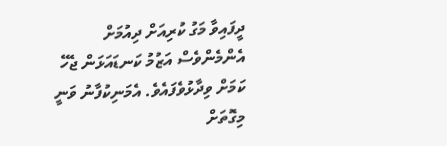ދީފައިވާ މަގު ކުރިއަށް ދިއުމަށް އެންމެންވެސް އަޒުމު ކަނޑައަޅަން ޖެހޭ ކަމަށް ވިދާޅުވެފައެވެ. އެމަނިކުފާނު ވަނީ މިގޮތަށް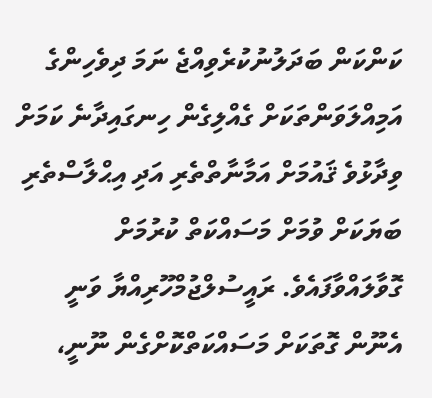ކަންކަން ބަދަލުނުކުރެވިއްޖެ ނަމަ ދިވެހިންގެ އަމިއްލަވަންތަކަށް ގެއްލިގެން ހިނގައިދާނެ ކަމަށް ވިދާޅުވެ ޤައުމަށް އަމާނާތްތެރި އަދި އިޙްލާސްތެރި ބަޔަކަށް ވުމަށް މަސައްކަތް ކުރުމަށް ގޮވާލައްވާފައެވެ. ރައީސުލްޖުމްހޫރިއްޔާ ވަނީ އެނޫން ގޮތަކަށް މަސައްކަތްކޮށްގެން ނޫނީ،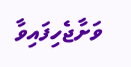ވަށާޖެހިފައިވާ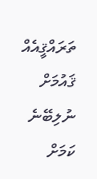ތަރައްޤީއެއް ޤައުމަށް ނުލިބޭނެ ކަމަށް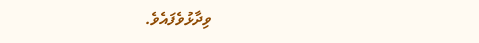ވިދާޅުވެފައެވެ.